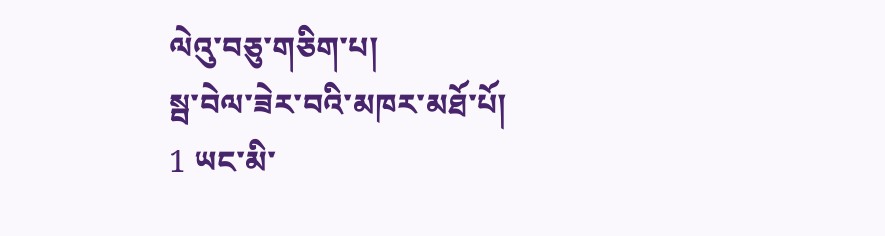ལེའུ་བཅུ་གཅིག་པ།
སྦ་བེལ་ཟེར་བའི་མཁར་མཐོ་པོ།
1 ཡང་མི་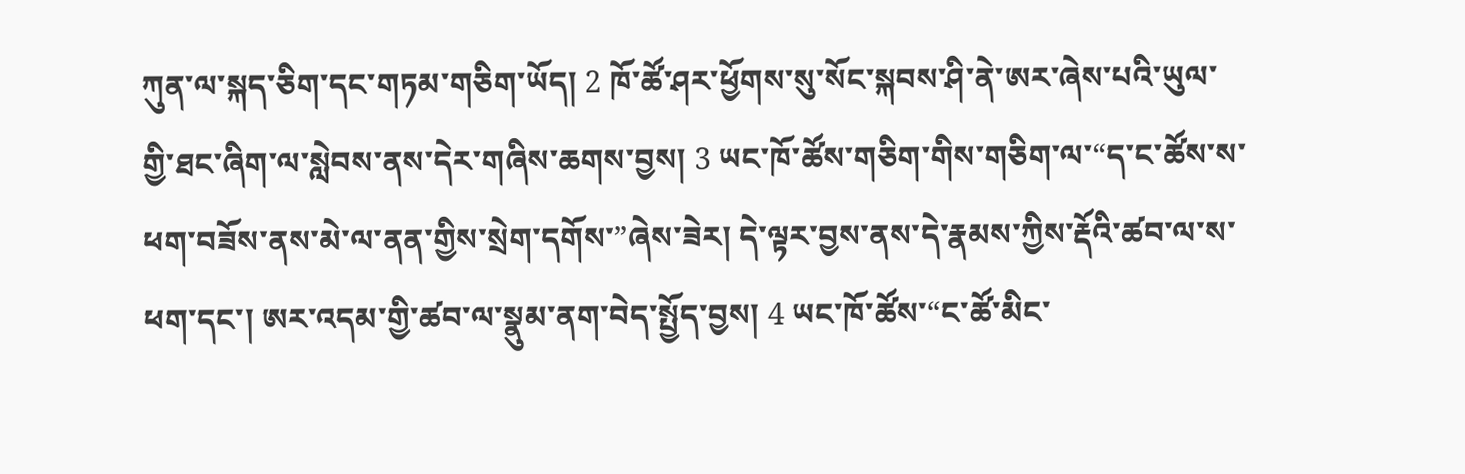ཀུན་ལ་སྐད་ཅིག་དང་གཏམ་གཅིག་ཡོད། 2 ཁོ་ཚོ་ཤར་ཕྱོགས་སུ་སོང་སྐབས་ཤི་ནེ་ཨར་ཞེས་པའི་ཡུལ་གྱི་ཐང་ཞིག་ལ་སླེབས་ནས་དེར་གཞིས་ཆགས་བྱས། 3 ཡང་ཁོ་ཚོས་གཅིག་གིས་གཅིག་ལ་“ད་ང་ཚོས་ས་ཕག་བཟོས་ནས་མེ་ལ་ནན་གྱིས་སྲེག་དགོས་”ཞེས་ཟེར། དེ་ལྟར་བྱས་ནས་དེ་རྣམས་ཀྱིས་རྡོའི་ཚབ་ལ་ས་ཕག་དང་། ཨར་འདམ་གྱི་ཚབ་ལ་སྣུམ་ནག་བེད་སྤྱོད་བྱས། 4 ཡང་ཁོ་ཚོས་“ང་ཚོ་མིང་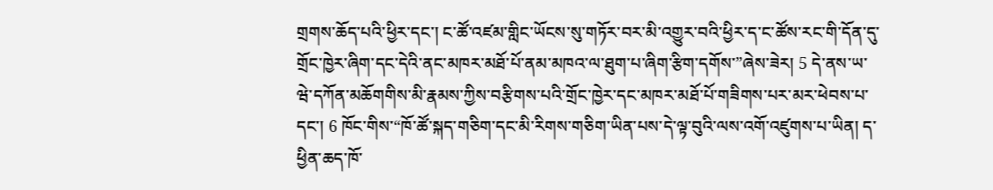གྲགས་ཆོད་པའི་ཕྱིར་དང་། ང་ཚོ་འཛམ་གླིང་ཡོངས་སུ་གཏོར་བར་མི་འགྱུར་བའི་ཕྱིར་ད་ང་ཚོས་རང་གི་དོན་དུ་གྲོང་ཁྱེར་ཞིག་དང་དེའི་ནང་མཁར་མཐོ་པོ་ནམ་མཁའ་ལ་ཐུག་པ་ཞིག་རྩིག་དགོས་”ཞེས་ཟེར། 5 དེ་ནས་ཡ་ཝེ་དཀོན་མཆོགགིས་མི་རྣམས་ཀྱིས་བརྩིགས་པའི་གྲོང་ཁྱེར་དང་མཁར་མཐོ་པོ་གཟིགས་པར་མར་ཕེབས་པ་དང་། 6 ཁོང་གིས་“ཁོ་ཚོ་སྐད་གཅིག་དང་མི་རིགས་གཅིག་ཡིན་པས་དེ་ལྟ་བུའི་ལས་འགོ་འཛུགས་པ་ཡིན། ད་ཕྱིན་ཆད་ཁོ་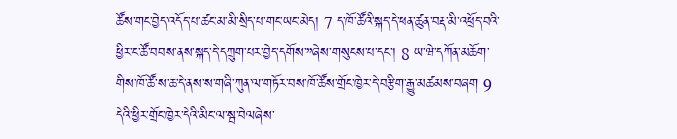ཚོས་གང་བྱེད་འདོད་པ་ཚང་མ་མི་སྲིད་པ་གང་ཡང་མེད། 7 ད་ཁོ་ཚོའི་སྐད་དེ་ཕན་ཚུན་བརྡ་མི་འཕྲོད་བའི་ཕྱིར་ང་ཚོ་བབས་ནས་སྐད་དེ་དཀྲུག་པར་བྱེད་དགོས་”ཞེས་གསུངས་པ་དང་། 8 ཡ་ཝེ་དཀོན་མཆོག་གིས་ཁོ་ཚོ་ས་ཆ་དེ་ནས་ས་གཞི་ཀུན་ལ་གཏོར་བས་ཁོ་ཚོས་གྲོང་ཁྱེར་དེ་བརྩིག་རྒྱུ་མཚམས་བཞག 9 དེའི་ཕྱིར་གྲོང་ཁྱེར་དེའི་མིང་ལ་སྦ་བེལཞེས་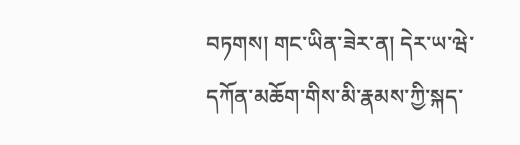བཏགས། གང་ཡིན་ཟེར་ན། དེར་ཡ་ཝེ་དཀོན་མཆོག་གིས་མི་རྣམས་ཀྱི་སྐད་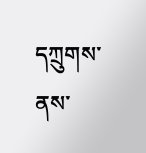དཀྲུགས་ནས་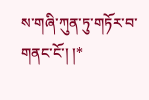ས་གཞི་ཀུན་ཏུ་གཏོར་བ་གནང་ངོ་། །*